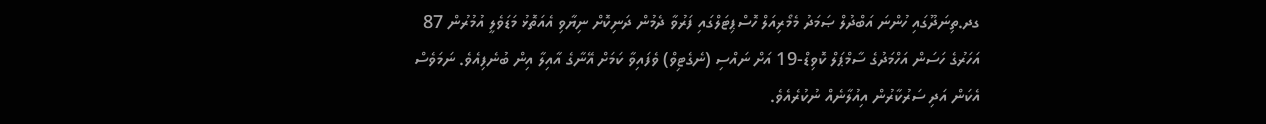ގދ.ތިނަދޫގައި ހުންނަ އަބްދުލް ޞަމަދު މެމޯރިއަލް ހޮސްޕިޓަލްގައި ފަރުވާ ދެމުން ދަނިކޮށް ނިޔާވި އެއަތޮޅު މަޑަވެލީ އުމުރުން 87 އަހަރުގެ ހަސަން އަހްމަދުގެ ސާމްޕަލް ކޮވިޑް-19 އަށް ނައްސި (ނެގެޓިވް) ވެފައިވާ ކަމަށް އޭނާގެ އާއިލާ އިން ބުނެފިއެވެ. ނަމަވެސް އެކަން އަދި ސަރުކާރުން އިއުލާނެއް ނުކުރެއެވެ.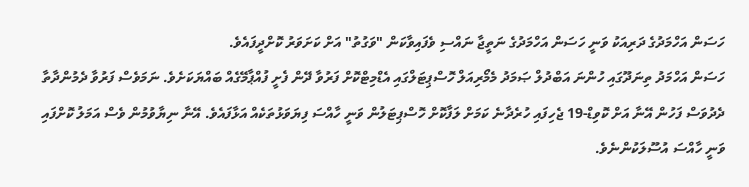ހަސަން އަހްމަދުގެ ދަރިއަކު ވަނީ ހަސަން އަހްމަދުގެ ނަތީޖާ ނައްސި ވެފައިވާކަން "ވަގުތު" އަށް ކަށަވަރު ކޮށްދީފައެވެ.
ހަސަން އަހްމަދު ތިނަދޫގައި ހުންނަ އަބްދުލް ޞަމަދު މެމޯރިއަލް ހޮސްޕިޓަލްގައި އެޑްމިޓްކޮށް ފަރުވާ ދޭން ފެށީ ފުއްޕާމޭގެއް ބައްޔަކަށެވެ. ނަމަވެސް ފަރުވާ ދެމުންދާތާ ދެދުވަސް ފަހުން އޭނާ އަށް ކޮވިޑް-19 ޖެހިފައި ހުރެދާނެ ކަމަށް ލަފާކޮށް ހޮސްޕިޓަލުން ވަނީ ހާއްސަ ފިޔަވަޅުތަކެއް އަޅާފައެވެ. އޭނާ ނިޔާވުމުން ވެސް އަމަލު ކޮށްފައި ވަނީ ހާއްސަ އުސޫލަކުންނެވެ.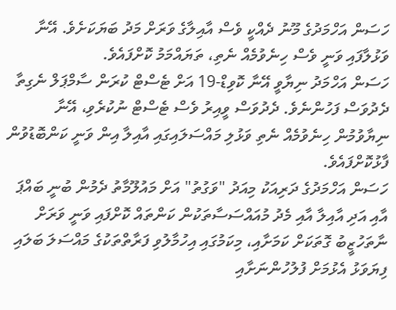ހަސަން އަހްމަދުގެ މޫނު ދެއްކީ ވެސް އާއިލާގެ ވަރަށް މަދު ބަޔަކަށެވެ. އޭނާ ވަޅުލާފައި ވަނީ ވެސް ހިނެވުމެއް ނެތި، ތަޔައްމަމު ކޮށްފައެވެ.
ހަސަން އަހްމަދު ނިޔާވީ އޭނާ ކޮވިޑް-19 އަށް ޓެސްޓް ކުރަން ސާމްޕަލް ނެގިތާ ދެދުވަސް ފަހުންނެވެ. ދެދުވަސް ވީއިރު ވެސް ޓެސްޓް ނުކުރެވި، އޭނާ ނިޔާވުމުން ހިނެވުމެއް ނެތި ވަޅުލި މައްސަލައިގައި އާއިލާ އިން ވަނީ ކަންބޮޑުވުން ފާޅުކޮށްފައެވެ.
ހަސަން އަހްމަދުގެ ދަރިއަކު މިއަދު "ވަގުތު" އަށް މައުލޫމާތު ދެމުން ބުނީ ބައްޕަ އާއި އަދި އާއިލާ އާއި މެދު މުއައްސަސާތަކުން ކަންތައް ކޮށްފައި ވަނީ ވަރަށް ނާތަހުޒީބު ގޮތަކަށް ކަމަށާއި، މިކަމުގައި އިހުމާލުވި ފަރާތްތަކުގެ މައްސަލަ ބަލައި ފިޔަވަޅު އެޅުމަށް ފުލުހުންނަށާއި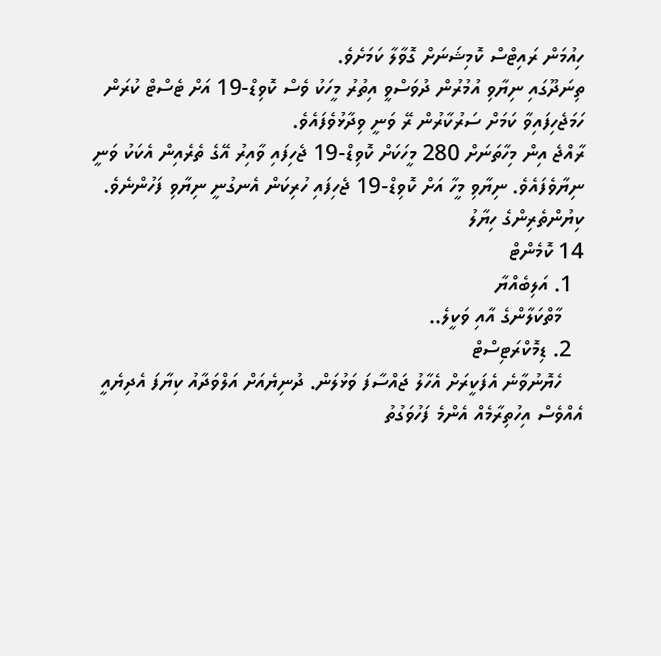ހިއުމަން ރައިޓްސް ކޮމިޝަނަށް ގޮވާލާ ކަމަށެވެ.
ތިނަދޫގައި ނިޔާވި އުމުރުން ދުވަސްވީ އިތުރު މީހަކު ވެސް ކޮވިޑް-19 އަށް ޓެސްޓް ކުރަން ހަމަޖެހިފައިވާ ކަމަށް ސަރުކާރުން ރޭ ވަނީ ވިދާޅުވެފައެވެ.
ރާއްޖެ އިން މިހާތަނަށް 280 މީހަކަށް ކޮވިޑް-19 ޖެހިފައި ވާއިރު އޭގެ ތެރެއިން އެކަކު ވަނީ ނިޔާވެފައެވެ. ނިޔާވި މީހާ އަށް ކޮވިޑް-19 ޖެހިފައި ހުރިކަން އެނގުނީ ނިޔާވި ފަހުންނެވެ.
ކިޔުންތެރިންގެ ހިޔާލު
14 ކޮމެންޓް
  1. އަލިބެއްޔާ
    މާތްކަލާންގެ އާއި ވަކީލެ..
  2. ޑިމޮކްރަޓިސްޓް
    ހެޔޮނުވާނެ އެފަކީރަށް އެހާލު ޖައްސާފަ ވަޅުލަން. ދުނިޔެއަށް އަލްވަދާއު ކިޔާފަ އެދިޔެއީ އެއްވެސް އިހުތިރާމެއް އެންމެ ފަހުވަގުތު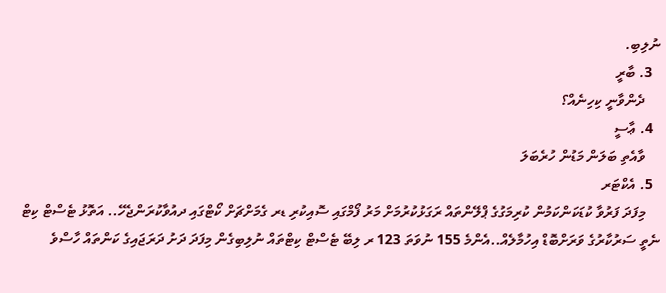ނުލިބި.
  3. ބާރީ
    ދެންވާނީ ކިހިނެއް؟
  4. ޢާސީ
    ވާއެތި ބަލަން މަޑުން ހުރެބަލަ
  5. އެކްޓަރ
    މިފަދަ ފަރުވާ ކުޑަކަންކަމުން ކުރިމަގުގެ ޕްލޭންތައް ރަގަޅުކުރުމަށް މަރު ފޯމްގައި ސޮއިކުރި ޑރ ގެމަށްޗަށް ކޯޓްގައި ދއުވާކުރަންޖެހޭ.. އަތޮޅު ޓެސްޓް ކިޓް ނެތީ ސަރުކާރުގެ ވަރަށްބޮޑް އިހުމާލެއް..އެންމެ 155 ނުވަތަ 123 ރ ލިބޭ ޓެސްޓް ކިޓްތައް ނުލިބިގެން މިފަދަ ދަށު ދަރަޖައިގެ ކަންތައް ހާސްވެ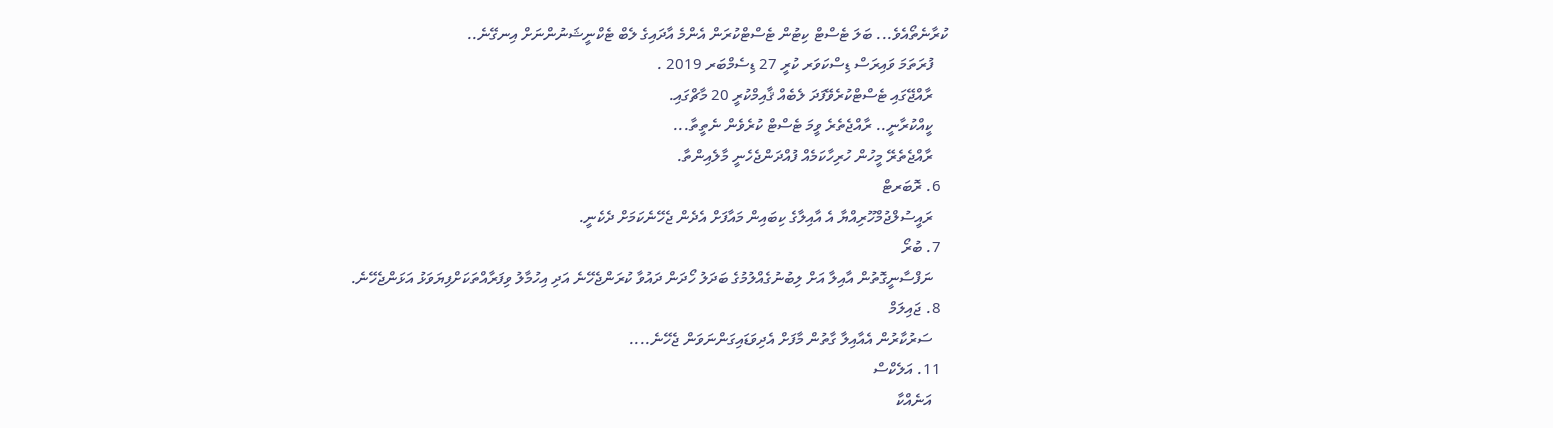ކުރާނެތޯއެވެ... ބަލަ ޓެސްޓް ކިޓުން ޓެސްޓްކުރަން އެންމެ އާދައިގެ ލެބް ޓެކްނީޝަނުންނަށް އިނގޭނެ..
    ފުރަތަމަ ވައިރަސް ޑިސްކަވަރ ކުރީ 27 ޑިސެމްބަރ 2019 .
    ރާއްޖޭގައި ޓެސްޓްކުރެވޭފަދަ ލެބެއް ޤާއިމްކުރީ 20 މާޗްގައި.
    ކީއްކުރާނީ.. ރާއްޖެތެރެ ވީމަ ޓެސްޓް ކުރެވެން ނެތީތާ...
    ރާއްޖެތެރޭ މީހުން ހުރިހާކަމެއް ފުއްދަންޖެހެނީ މާލެއިންތާ.
  6. ރޮބަރޓް
    ރައީސުލްޖުމްހޫރިއްޔާ އެ އާއިލާގެ ކިބައިން މައާފަށް އެދެން ޖެހޭނެކަމަށް ދެކެނީ.
  7. ބުރޯ
    ނަފްސާނީގޮތުން އާއިލާ އަށް ލިބުނުގެއްލުމުގެ ބަދަލު ހޯދަން ދައުވާ ކުރަންޖެހޭނެ އަދި އިހުމާލު ވިފަރާއްތަކަށްފިޔަވަޅު އަޅަންޖެހޭނެ.
  8. ޖައިލަމް
    ސަރުކާރުން އެއާއިލާ ގާތުން މާފަށް އެދިވަޑައިގަންނަވަން ޖެހޭނެ....
  11. އަލެކްސް
    އަނެއްކާ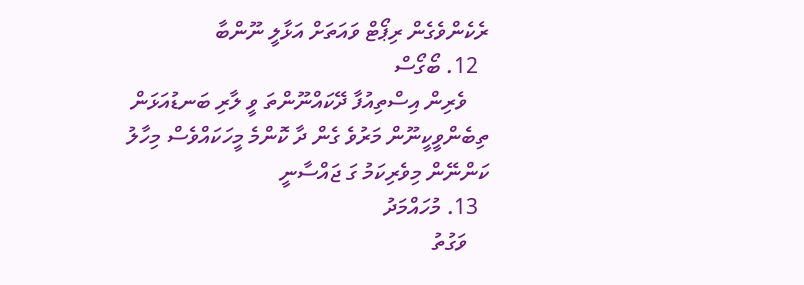ރެކެންވެގެން ރިޕޯޓް ވައަތަށް އަޅާލީ ނޫންބާ
  12. ބޯގޯސް
    ވެރިން އިސްތިއުފާ ދޭކައްނޫންތަ ވީ ލާރި ބަނޑުއަޅަން ތިބެންވީކީނޫން މަރުވެ ގެން ދާ ކޮންމެ މީހަކައްވެސް މިހާލު ކަންނޭން މިވެރިކަމު ގަ ޖައްސާނީ
  13. މުހައްމަދު
    ވަގުތު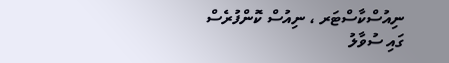ނިއުސްކާސްޓަރ ، ނިއުސް ކޮންފުރެސް ގައި ސުވާލު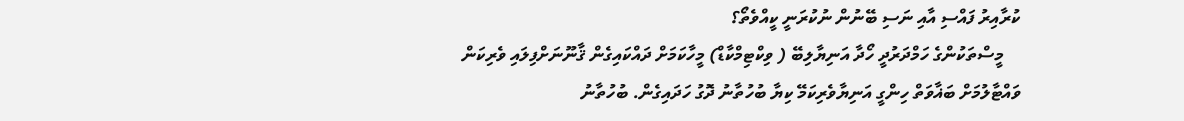ކުރާއިރު ފައްސި އާއި ނަސި ބޭނުން ނުކުރަނީ ކީއްވެތޯ؟
    މީސްތަކުންގެ ހަމްދަރުދީ ހޯދާ އަނިޔާލިބޭ ( ވިކްޓިމްކާޑް) މީހާކަމަށް ދައްކައިގެން ޤާނޫނަށްފިލައި ވެރިކަން ވައްޓާލުމަށް ބަޣާވަތް ހިންގީ އަނިޔާވެރިކަމޭ ކިޔާ ބުހުތާނު ދޮގު ހަދައިގެން. ބުހުތާނު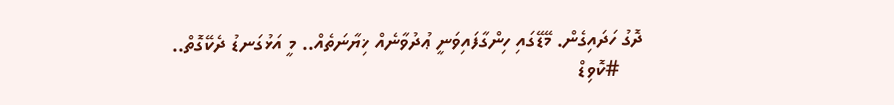ދޮގު ހަދައިގެން. މޭޑޭގައި ހިންގާފައިވަނީ ޢުދުވާނެއް ޚިޔާނަތެއް.. މީ އަޅުގަނޑު ދެކޭގޮތް..
    #ކޮވިޑް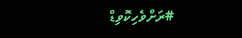#ރަށްވެހިކޮވިޑް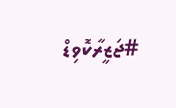#ޖަޒީރާކޮވިޑް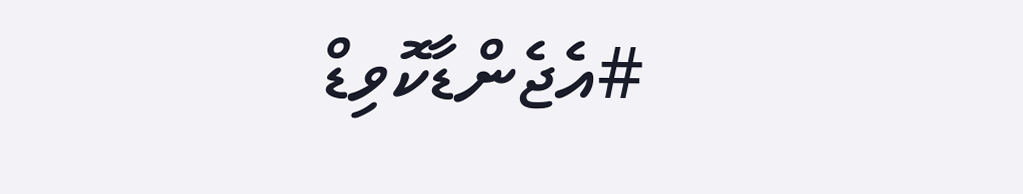#އެޖެންޑާކޮވިޑް